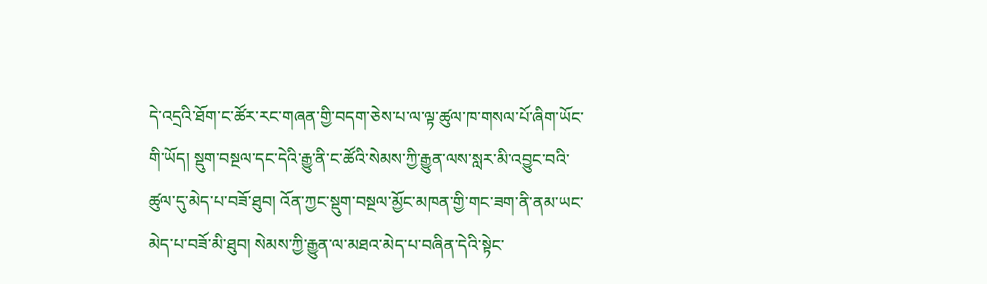དེ་འདྲའི་ཐོག་ང་ཚོར་རང་གཞན་གྱི་བདག་ཅེས་པ་ལ་ལྟ་ཚུལ་ཁ་གསལ་པོ་ཞིག་ཡོང་གི་ཡོད། སྡུག་བསྔལ་དང་དེའི་རྒྱུ་ནི་ང་ཚོའི་སེམས་ཀྱི་རྒྱུན་ལས་སླར་མི་འབྱུང་བའི་ཚུལ་དུ་མེད་པ་བཟོ་ཐུབ། འོན་ཀྱང་སྡུག་བསྔལ་མྱོང་མཁན་གྱི་གང་ཟག་ནི་ནམ་ཡང་མེད་པ་བཟོ་མི་ཐུབ། སེམས་ཀྱི་རྒྱུན་ལ་མཐའ་མེད་པ་བཞིན་དེའི་སྟེང་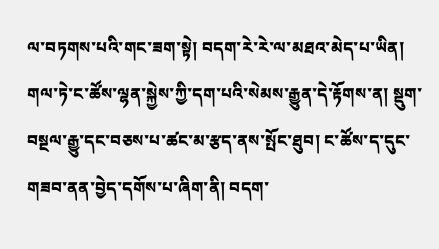ལ་བཏགས་པའི་གང་ཟག་སྟེ། བདག་རེ་རེ་ལ་མཐའ་མེད་པ་ཡིན།
གལ་ཏེ་ང་ཚོས་ལྷན་སྐྱེས་ཀྱི་དག་པའི་སེམས་རྒྱུན་དེ་རྟོགས་ན། སྡུག་བསྔལ་རྒྱུ་དང་བཅས་པ་ཚང་མ་རྩད་ནས་སྤོང་ཐུབ། ང་ཚོས་ད་དུང་གཟབ་ནན་བྱེད་དགོས་པ་ཞིག་ནི། བདག་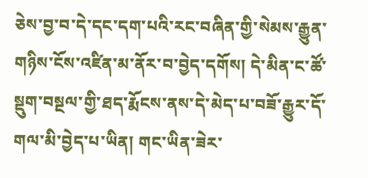ཅེས་བྱ་བ་དེ་དང་དག་པའི་རང་བཞིན་གྱི་སེམས་རྒྱུན་གཉིས་ངོས་འཛིན་མ་ནོར་བ་བྱེད་དགོས། དེ་མིན་ང་ཚོ་སྡུག་བསྔལ་གྱི་ཐད་རྨོངས་ནས་དེ་མེད་པ་བཟོ་རྒྱུར་དོ་གལ་མི་བྱེད་པ་ཡིན། གང་ཡིན་ཟེར་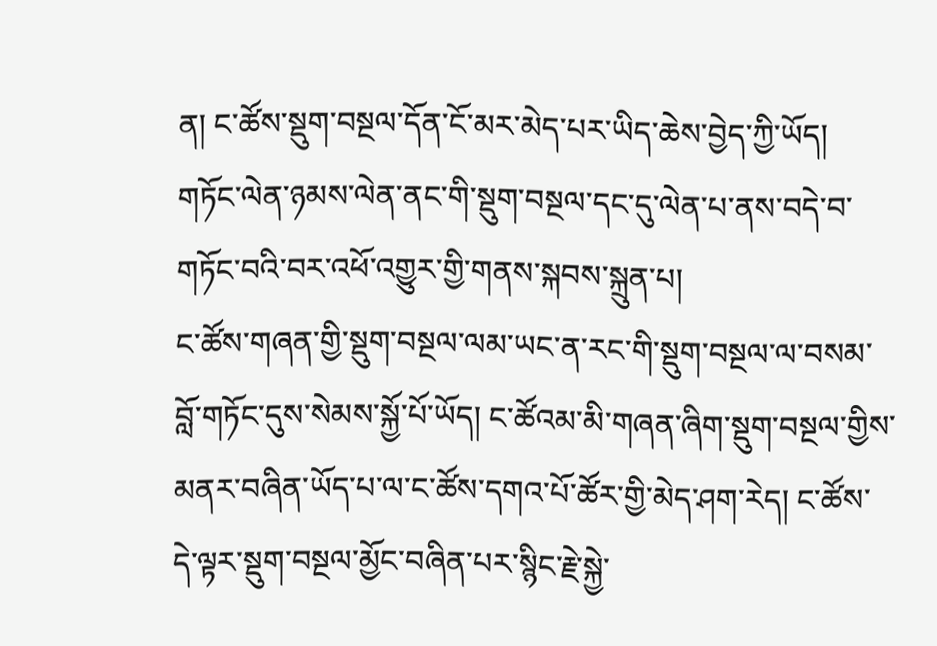ན། ང་ཚོས་སྡུག་བསྔལ་དོན་ངོ་མར་མེད་པར་ཡིད་ཆེས་བྱེད་ཀྱི་ཡོད།
གཏོང་ལེན་ཉམས་ལེན་ནང་གི་སྡུག་བསྔལ་དང་དུ་ལེན་པ་ནས་བདེ་བ་གཏོང་བའི་བར་འཕོ་འགྱུར་གྱི་གནས་སྐབས་སྐྲུན་པ།
ང་ཚོས་གཞན་གྱི་སྡུག་བསྔལ་ལམ་ཡང་ན་རང་གི་སྡུག་བསྔལ་ལ་བསམ་བློ་གཏོང་དུས་སེམས་སྐྱོ་པོ་ཡོད། ང་ཚོའམ་མི་གཞན་ཞིག་སྡུག་བསྔལ་གྱིས་མནར་བཞིན་ཡོད་པ་ལ་ང་ཚོས་དགའ་པོ་ཚོར་གྱི་མེད་ཤག་རེད། ང་ཚོས་དེ་ལྟར་སྡུག་བསྔལ་མྱོང་བཞིན་པར་སྙིང་རྗེ་སྐྱེ་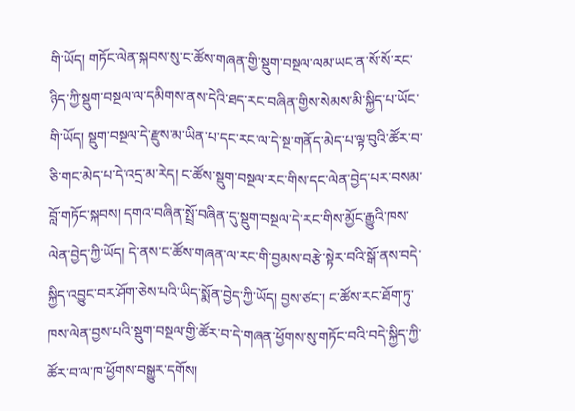གི་ཡོད། གཏོང་ལེན་སྐབས་སུ་ང་ཚོས་གཞན་གྱི་སྡུག་བསྔལ་ལམ་ཡང་ན་སོ་སོ་རང་ཉིད་ཀྱི་སྡུག་བསྔལ་ལ་དམིགས་ནས་དེའི་ཐད་རང་བཞིན་གྱིས་སེམས་མི་སྐྱིད་པ་ཡོང་གི་ཡོད། སྡུག་བསྔལ་དེ་རྫུས་མ་ཡིན་པ་དང་རང་ལ་དེ་སྔ་གནོད་མེད་པ་ལྟ་བུའི་ཚོར་བ་ཅི་གང་མེད་པ་དེ་འདྲ་མ་རེད། ང་ཚོས་སྡུག་བསྔལ་རང་གིས་དང་ལེན་བྱེད་པར་བསམ་བློ་གཏོང་སྐབས། དགའ་བཞིན་སྤྲོ་བཞིན་དུ་སྡུག་བསྔལ་དེ་རང་གིས་མྱོང་རྒྱུའི་ཁས་ལེན་བྱེད་ཀྱི་ཡོད། དེ་ནས་ང་ཚོས་གཞན་ལ་རང་གི་བྱམས་བརྩེ་སྟེར་བའི་སྒོ་ནས་བདེ་སྐྱིད་འབྱུང་བར་ཤོག་ཅེས་པའི་ཡིད་སྨོན་བྱེད་ཀྱི་ཡོད། བྱས་ཙང་། ང་ཚོས་རང་ཐོག་ཏུ་ཁས་ལེན་བྱས་པའི་སྡུག་བསྔལ་གྱི་ཚོར་བ་དེ་གཞན་ཕྱོགས་སུ་གཏོང་བའི་བདེ་སྐྱིད་ཀྱི་ཚོར་བ་ལ་ཁ་ཕྱོགས་བསྒྱུར་དགོས།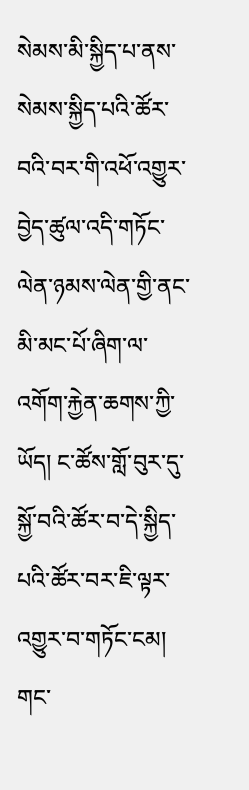སེམས་མི་སྐྱིད་པ་ནས་སེམས་སྐྱིད་པའི་ཚོར་བའི་བར་གི་འཕོ་འགྱུར་བྱེད་ཚུལ་འདི་གཏོང་ལེན་ཉམས་ལེན་གྱི་ནང་མི་མང་པོ་ཞིག་ལ་འགོག་རྐྱེན་ཆགས་ཀྱི་ཡོད། ང་ཚོས་གློ་བུར་དུ་སྐྱོ་བའི་ཚོར་བ་དེ་སྐྱིད་པའི་ཚོར་བར་ཇི་ལྟར་འགྱུར་བ་གཏོང་ངམ། གང་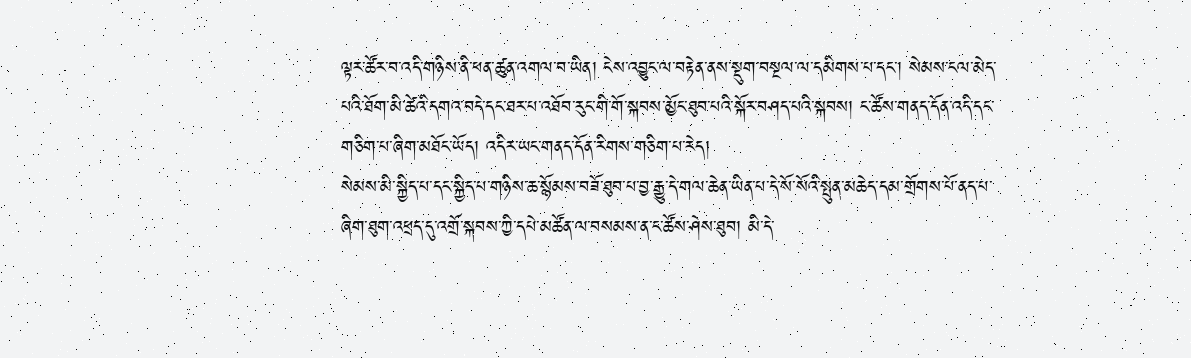ལྟར་ཚོར་བ་འདི་གཉིས་ནི་ཕན་ཚུན་འགལ་བ་ཡིན། ངེས་འབྱུང་ལ་བརྟེན་ནས་སྡུག་བསྔལ་ལ་དམིགས་པ་དང་། སེམས་ངལ་མེད་པའི་ཐོག་མི་ཚེའི་དགའ་བདེ་དང་ཐར་པ་འཐོབ་རུང་གི་གོ་སྐབས་མྱོང་ཐུབ་པའི་སྐོར་བཤད་པའི་སྐབས། ང་ཚོས་གནད་དོན་འདི་དང་གཅིག་པ་ཞིག་མཐོང་ཡོད། འདིར་ཡང་གནད་དོན་རིགས་གཅིག་པ་རེད།
སེམས་མི་སྐྱིད་པ་དང་སྐྱིད་པ་གཉིས་ཆ་སྙོམས་བཟོ་ཐུབ་པ་བྱ་རྒྱུ་དེ་གལ་ཆེན་ཡིན་པ་དེ་སོ་སོའི་སྤུན་མཆེད་དམ་གྲོགས་པོ་ནད་པ་ཞིག་ཐུག་འཕྲད་དུ་འགྲོ་སྐབས་ཀྱི་དཔེ་མཚོན་ལ་བསམས་ན་ང་ཚོས་ཤེས་ཐུབ། མི་དེ་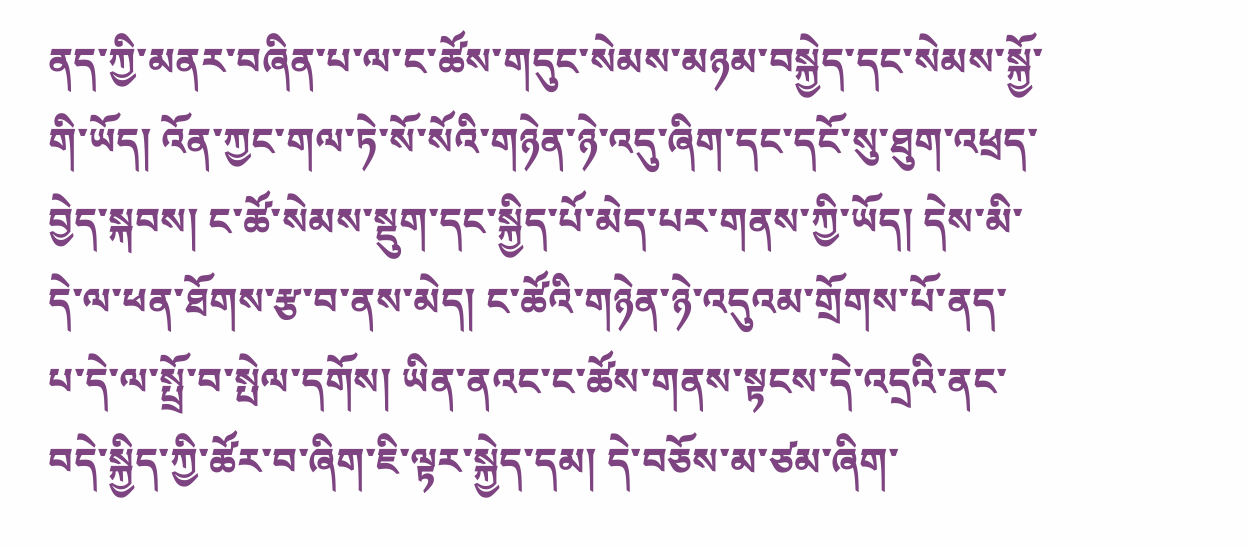ནད་ཀྱི་མནར་བཞིན་པ་ལ་ང་ཚོས་གདུང་སེམས་མཉམ་བསྐྱེད་དང་སེམས་སྐྱོ་གི་ཡོད། འོན་ཀྱང་གལ་ཏེ་སོ་སོའི་གཉེན་ཉེ་འདུ་ཞིག་དང་དངོ་སུ་ཐུག་འཕྲད་བྱེད་སྐབས། ང་ཚོ་སེམས་སྡུག་དང་སྐྱིད་པོ་མེད་པར་གནས་ཀྱི་ཡོད། དེས་མི་དེ་ལ་ཕན་ཐོགས་རྩ་བ་ནས་མེད། ང་ཚོའི་གཉེན་ཉེ་འདུའམ་གྲོགས་པོ་ནད་པ་དེ་ལ་སྤྲོ་བ་སྤེལ་དགོས། ཡིན་ནའང་ང་ཚོས་གནས་སྟངས་དེ་འདྲའི་ནང་བདེ་སྐྱིད་ཀྱི་ཚོར་བ་ཞིག་ཇི་ལྟར་སྐྱེད་དམ། དེ་བཅོས་མ་ཙམ་ཞིག་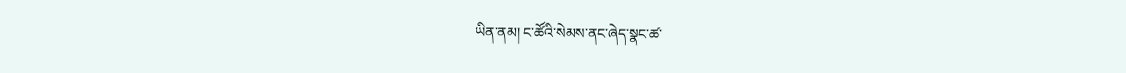ཡིན་ནམ། ང་ཚོའི་སེམས་ནང་ཞེད་སྣང་ཚ་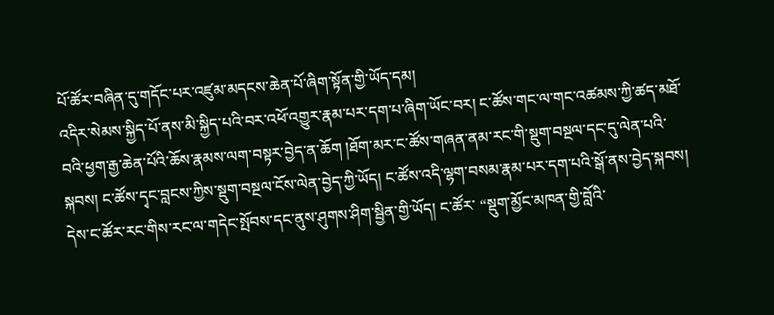པོ་ཚོར་བཞིན་དུ་གདོང་པར་འཛུམ་མདངས་ཆེན་པོ་ཞིག་སྟོན་གྱི་ཡོད་དམ།
འདིར་སེམས་སྐྱིད་པོ་ནས་མི་སྐྱིད་པའི་བར་འཕོ་འགྱུར་རྣམ་པར་དག་པ་ཞིག་ཡོང་བར། ང་ཚོས་གང་ལ་གང་འཚམས་ཀྱི་ཚད་མཐོ་བའི་ཕྱག་རྒྱ་ཆེན་པོའི་ཆོས་རྣམས་ལག་བསྟར་བྱེད་ན་ཆོག །ཐོག་མར་ང་ཚོས་གཞན་ནམ་རང་གི་སྡུག་བསྔལ་དང་དུ་ལེན་པའི་སྐབས། ང་ཚོས་དྭང་བླངས་ཀྱིས་སྡུག་བསྔལ་ངོས་ལེན་བྱེད་ཀྱི་ཡོད། ང་ཚོས་འདི་ལྷག་བསམ་རྣམ་པར་དག་པའི་སྒོ་ནས་བྱེད་སྐབས། དེས་ང་ཚོར་རང་གིས་རང་ལ་གདེང་སྤོབས་དང་ནུས་ཤུགས་ཤིག་སྦྱིན་གྱི་ཡོད། ང་ཚོར་ “སྡུག་མྱོང་མཁན་གྱི་བློའི་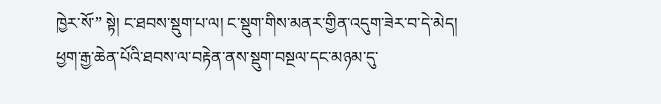ཁྱེར་སོ་” སྟེ། ང་ཐབས་སྡུག་པ་ལ། ང་སྡུག་གིས་མནར་གྱིན་འདུག་ཟེར་བ་དེ་མེད།
ཕྱག་རྒྱ་ཆེན་པོའི་ཐབས་ལ་བརྟེན་ནས་སྡུག་བསྔལ་དང་མཉམ་དུ་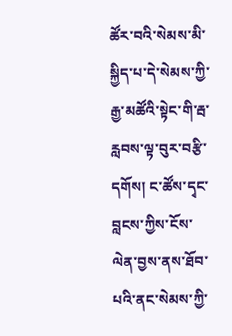ཚོར་བའི་སེམས་མི་སྐྱིད་པ་དེ་སེམས་ཀྱི་རྒྱ་མཚོའི་སྟེང་གི་རྦ་རླབས་ལྟ་བུར་བརྩི་དགོས། ང་ཚོས་དྭང་བླངས་ཀྱིས་ངོས་ལེན་བྱས་ནས་ཐོབ་པའི་ནང་སེམས་ཀྱི་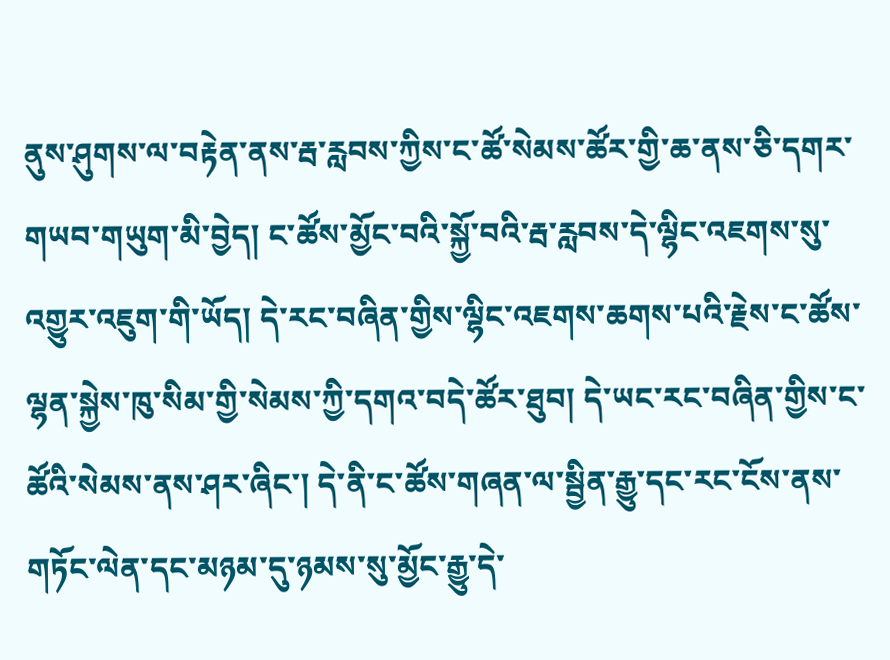ནུས་ཤུགས་ལ་བརྟེན་ནས་རྦ་རླབས་ཀྱིས་ང་ཚོ་སེམས་ཚོར་གྱི་ཆ་ནས་ཅི་དགར་གཡབ་གཡུག་མི་བྱེད། ང་ཚོས་མྱོང་བའི་སྐྱོ་བའི་རྦ་རླབས་དེ་ལྷིང་འཇགས་སུ་འགྱུར་འཇུག་གི་ཡོད། དེ་རང་བཞིན་གྱིས་ལྷིང་འཇགས་ཆགས་པའི་རྗེས་ང་ཚོས་ལྷན་སྐྱེས་ཁུ་སིམ་གྱི་སེམས་ཀྱི་དགའ་བདེ་ཚོར་ཐུབ། དེ་ཡང་རང་བཞིན་གྱིས་ང་ཚོའི་སེམས་ནས་ཤར་ཞིང་། དེ་ནི་ང་ཚོས་གཞན་ལ་སྦྱིན་རྒྱུ་དང་རང་ངོས་ནས་གཏོང་ལེན་དང་མཉམ་དུ་ཉམས་སུ་མྱོང་རྒྱུ་དེ་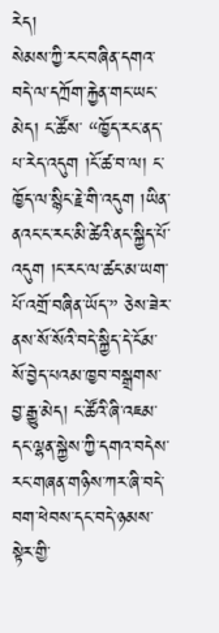རེད།
སེམས་ཀྱི་རང་བཞིན་དགའ་བདེ་ལ་དཀྲོག་རྐྱེན་གང་ཡང་མེད། ང་ཚོས་ “ཁྱོད་རང་ནད་པ་རེད་འདུག །ངོ་ཚ་བ་ལ། ང་ཁྱོད་ལ་སྙིང་རྗེ་གི་འདུག །ཡིན་ནའང་ང་རང་མི་ཚེའི་ནང་སྐྱིད་པོ་འདུག །ང་རང་ལ་ཚང་མ་ཡག་པོ་འགྲོ་བཞིན་ཡོད་” ཅེས་ཟེར་ནས་སོ་སོའི་བདེ་སྐྱིད་དེ་ངོམ་སོ་བྱེད་པའམ་ཁྱབ་བསྒྲགས་བྱ་རྒྱུ་མེད། ང་ཚོའི་ཞི་འཇམ་དང་ལྷན་སྐྱེས་ཀྱི་དགའ་བདེས་རང་གཞན་གཉིས་ཀར་ཞི་བདེ་བག་ཕེབས་དང་བདེ་ཉམས་སྟེར་གྱི་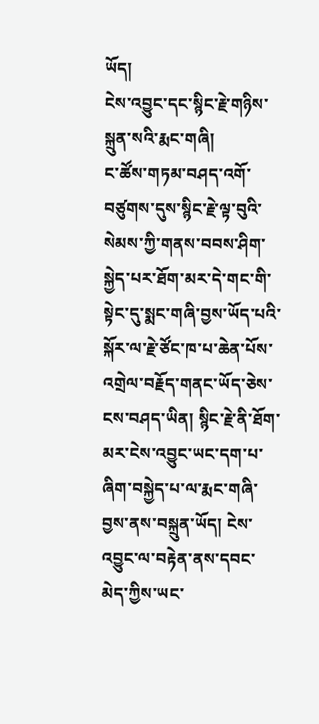ཡོད།
ངེས་འབྱུང་དང་སྙིང་རྗེ་གཉིས་སྐྲུན་སའི་རྨང་གཞི།
ང་ཚོས་གཏམ་བཤད་འགོ་བཙུགས་དུས་སྙིང་རྗེ་ལྟ་བུའི་སེམས་ཀྱི་གནས་བབས་ཤིག་སྐྱེད་པར་ཐོག་མར་དེ་གང་གི་སྟེང་དུ་སྨང་གཞི་བྱས་ཡོད་པའི་སྐོར་ལ་རྗེ་ཙོང་ཁ་པ་ཆེན་པོས་འགྲེལ་བརྗོད་གནང་ཡོད་ཅེས་ངས་བཤད་ཡིན། སྙིང་རྗེ་ནི་ཐོག་མར་ངེས་འབྱུང་ཡང་དག་པ་ཞིག་བསྐྱེད་པ་ལ་རྨང་གཞི་བྱས་ནས་བསྐྲུན་ཡོད། ངེས་འབྱུང་ལ་བརྟེན་ནས་དབང་མེད་ཀྱིས་ཡང་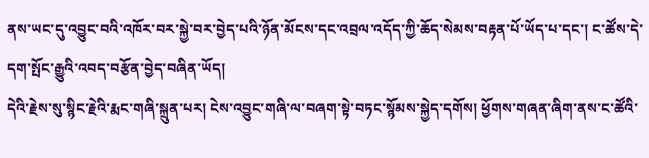ནས་ཡང་དུ་འབྱུང་བའི་འཁོར་བར་སྐྱེ་བར་བྱེད་པའི་ཉོན་མོངས་དང་འབྲལ་འདོད་ཀྱི་ཆོད་སེམས་བརྟན་པོ་ཡོད་པ་དང་། ང་ཚོས་དེ་དག་སྤོང་རྒྱུའི་འབད་བརྩོན་བྱེད་བཞིན་ཡོད།
དེའི་རྗེས་སུ་སྙིང་རྗེའི་རྨང་གཞི་སྐྲུན་པར། ངེས་འབྱུང་གཞི་ལ་བཞག་སྟེ་བཏང་སྙོམས་སྐྱེད་དགོས། ཕྱོགས་གཞན་ཞིག་ནས་ང་ཚོའི་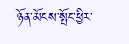ཉོན་མོངས་སྤོང་ཕྱིར་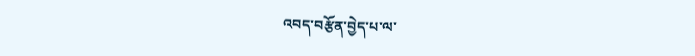འབད་བརྩོན་བྱེད་པ་ལ་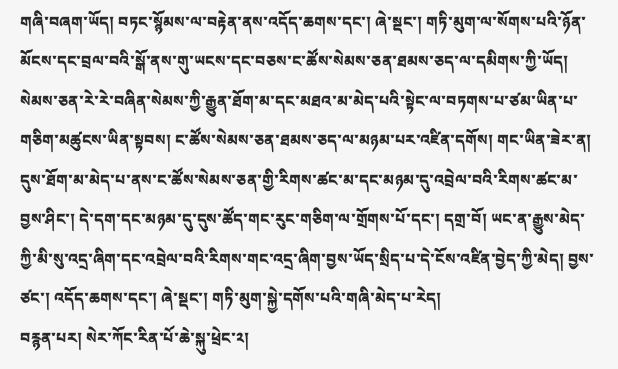གཞི་བཞག་ཡོད། བཏང་སྙོམས་ལ་བརྟེན་ནས་འདོད་ཆགས་དང་། ཞེ་སྡང་། གཏི་མུག་ལ་སོགས་པའི་ཉོན་མོངས་དང་བྲལ་བའི་སྒོ་ནས་གུ་ཡངས་དང་བཅས་ང་ཚོས་སེམས་ཅན་ཐམས་ཅད་ལ་དམིགས་ཀྱི་ཡོད། སེམས་ཅན་རེ་རེ་བཞིན་སེམས་ཀྱི་རྒྱུན་ཐོག་མ་དང་མཐའ་མ་མེད་པའི་སྟེང་ལ་བཏགས་པ་ཙམ་ཡིན་པ་གཅིག་མཚུངས་ཡིན་སྟབས། ང་ཚོས་སེམས་ཅན་ཐམས་ཅད་ལ་མཉམ་པར་འཛིན་དགོས། གང་ཡིན་ཟེར་ན། དུས་ཐོག་མ་མེད་པ་ནས་ང་ཚོས་སེམས་ཅན་གྱི་རིགས་ཚང་མ་དང་མཉམ་དུ་འབྲེལ་བའི་རིགས་ཚང་མ་བྱས་ཤིང་། དེ་དག་དང་མཉམ་དུ་དུས་ཚོད་གང་རུང་གཅིག་ལ་གྲོགས་པོ་དང་། དགྲ་བོ། ཡང་ན་རྒྱུས་མེད་ཀྱི་མི་སུ་འདྲ་ཞིག་དང་འབྲེལ་བའི་རིགས་གང་འདྲ་ཞིག་བྱས་ཡོད་སྲིད་པ་དེ་ངོས་འཛིན་བྱེད་ཀྱི་མེད། བྱས་ཙང་། འདོད་ཆགས་དང་། ཞེ་སྡང་། གཏི་མུག་སྐྱེ་དགོས་པའི་གཞི་མེད་པ་རེད།
བརྙན་པར། སེར་ཀོང་རིན་པོ་ཆེ་སྐུ་ཕྲེང་༢།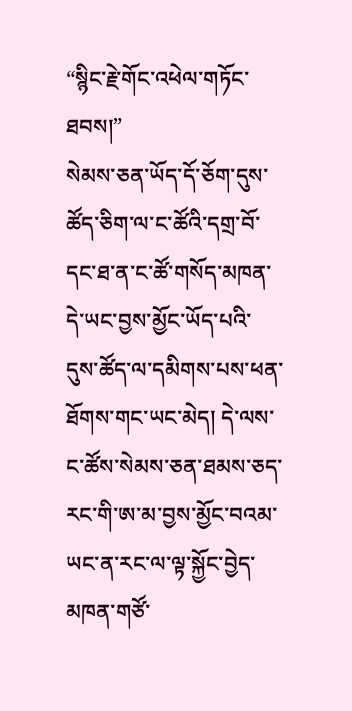“སྙིང་རྗེ་གོང་འཕེལ་གཏོང་ཐབས།”
སེམས་ཅན་ཡོད་དོ་ཅོག་དུས་ཚོད་ཅིག་ལ་ང་ཚོའི་དགྲ་བོ་དང་ཐ་ན་ང་ཚོ་གསོད་མཁན་དེ་ཡང་བྱས་མྱོང་ཡོད་པའི་དུས་ཚོད་ལ་དམིགས་པས་ཕན་ཐོགས་གང་ཡང་མེད། དེ་ལས་ང་ཚོས་སེམས་ཅན་ཐམས་ཅད་རང་གི་ཨ་མ་བྱས་མྱོང་བའམ་ཡང་ན་རང་ལ་ལྟ་སྐྱོང་བྱེད་མཁན་གཙོ་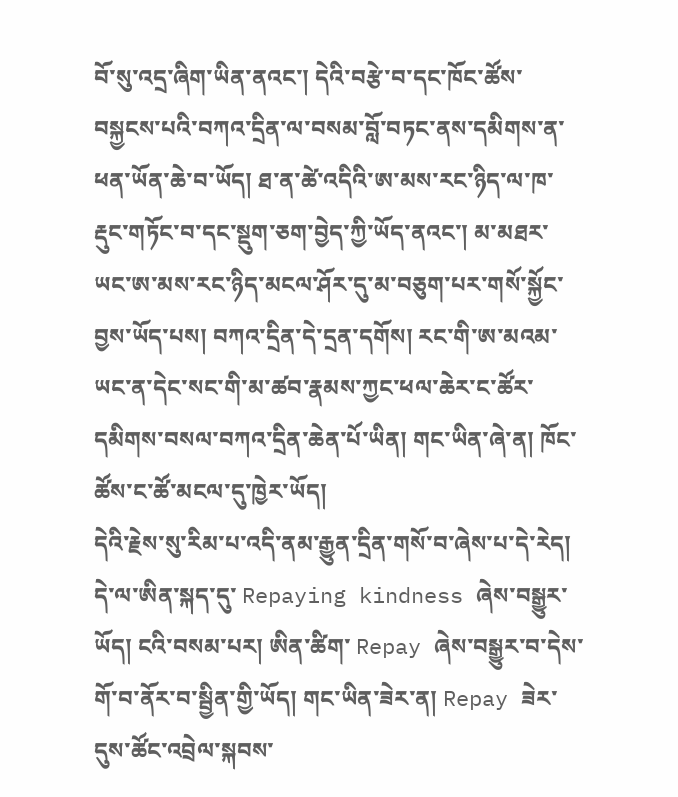བོ་སུ་འདྲ་ཞིག་ཡིན་ནའང་། དེའི་བརྩེ་བ་དང་ཁོང་ཚོས་བསྐྱངས་པའི་བཀའ་དྲིན་ལ་བསམ་བློ་བཏང་ནས་དམིགས་ན་ཕན་ཡོན་ཆེ་བ་ཡོད། ཐ་ན་ཚེ་འདིའི་ཨ་མས་རང་ཉིད་ལ་ཁ་རྡུང་གཏོང་བ་དང་སྡུག་ཅག་བྱེད་ཀྱི་ཡོད་ནའང་། མ་མཐར་ཡང་ཨ་མས་རང་ཉིད་མངལ་ཤོར་དུ་མ་བཅུག་པར་གསོ་སྐྱོང་བྱས་ཡོད་པས། བཀའ་དྲིན་དེ་དྲན་དགོས། རང་གི་ཨ་མའམ་ཡང་ན་དེང་སང་གི་མ་ཚབ་རྣམས་ཀྱང་ཕལ་ཆེར་ང་ཚོར་དམིགས་བསལ་བཀའ་དྲིན་ཆེན་པོ་ཡིན། གང་ཡིན་ཞེ་ན། ཁོང་ཚོས་ང་ཚོ་མངལ་དུ་ཁྱེར་ཡོད།
དེའི་རྗེས་སུ་རིམ་པ་འདི་ནམ་རྒྱུན་དྲིན་གསོ་བ་ཞེས་པ་དེ་རེད། དེ་ལ་ཨིན་སྐད་དུ་ Repaying kindness ཞེས་བསྒྱུར་ཡོད། ངའི་བསམ་པར། ཨིན་ཚིག་ Repay ཞེས་བསྒྱུར་བ་དེས་གོ་བ་ནོར་བ་སྦྱིན་གྱི་ཡོད། གང་ཡིན་ཟེར་ན། Repay ཟེར་དུས་ཚོང་འབྲེལ་སྐབས་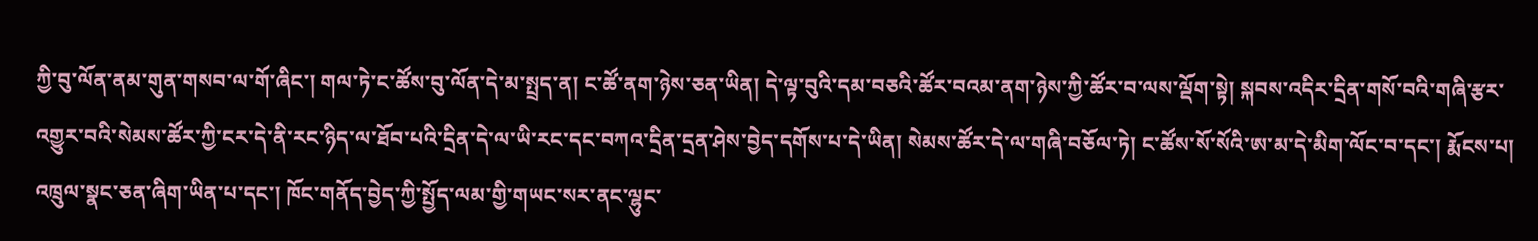ཀྱི་བུ་ལོན་ནམ་གུན་གསབ་ལ་གོ་ཞིང་། གལ་ཏེ་ང་ཚོས་བུ་ལོན་དེ་མ་སྤྲད་ན། ང་ཚོ་ནག་ཉེས་ཅན་ཡིན། དེ་ལྟ་བུའི་དམ་བཅའི་ཚོར་བའམ་ནག་ཉེས་ཀྱི་ཚོར་བ་ལས་ལྡོག་སྟེ། སྐབས་འདིར་དྲིན་གསོ་བའི་གཞི་རྩར་འགྱུར་བའི་སེམས་ཚོར་ཀྱི་ངར་དེ་ནི་རང་ཉིད་ལ་ཐོབ་པའི་དྲིན་དེ་ལ་ཡི་རང་དང་བཀའ་དྲིན་དྲན་ཤེས་བྱེད་དགོས་པ་དེ་ཡིན། སེམས་ཚོར་དེ་ལ་གཞི་བཅོལ་ཏེ། ང་ཚོས་སོ་སོའི་ཨ་མ་དེ་མིག་ལོང་བ་དང་། རྨོངས་པ། འཁྲུལ་སྣང་ཅན་ཞིག་ཡིན་པ་དང་། ཁོང་གནོད་བྱེད་ཀྱི་སྤྱོད་ལམ་གྱི་གཡང་སར་ནང་ལྷུང་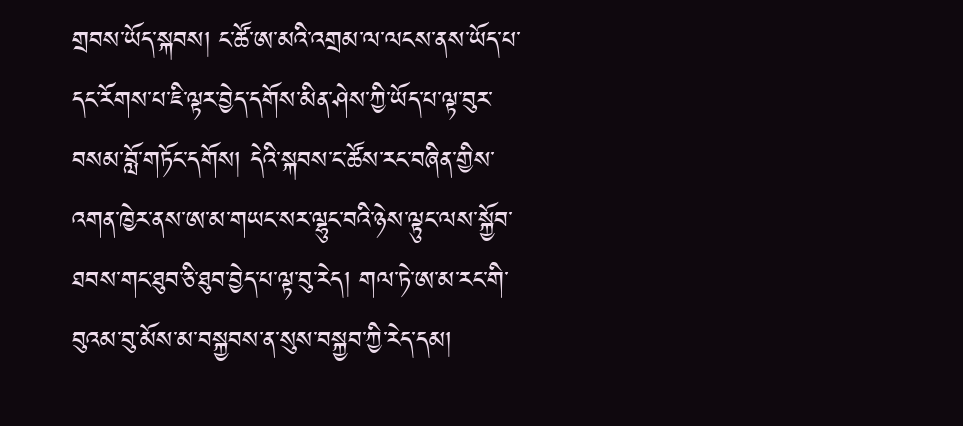གྲབས་ཡོད་སྐབས། ང་ཚོ་ཨ་མའི་འགྲམ་ལ་ལངས་ནས་ཡོད་པ་དང་རོགས་པ་ཇི་ལྟར་བྱེད་དགོས་མིན་ཤེས་ཀྱི་ཡོད་པ་ལྟ་བུར་བསམ་བློ་གཏོང་དགོས། དེའི་སྐབས་ང་ཚོས་རང་བཞིན་གྱིས་འགན་ཁྱེར་ནས་ཨ་མ་གཡང་སར་ལྷུང་བའི་ཉེས་ལྟུང་ལས་སྐྱོབ་ཐབས་གང་ཐུབ་ཅི་ཐུབ་བྱེད་པ་ལྟ་བུ་རེད། གལ་ཏེ་ཨ་མ་རང་གི་བུའམ་བུ་མོས་མ་བསྐྱབས་ན་སུས་བསྐྱབ་ཀྱི་རེད་དམ།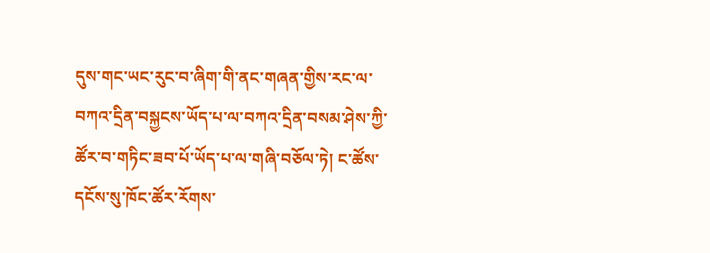དུས་གང་ཡང་རུང་བ་ཞིག་གི་ནང་གཞན་གྱིས་རང་ལ་བཀའ་དྲིན་བསྐྱངས་ཡོད་པ་ལ་བཀའ་དྲིན་བསམ་ཤེས་ཀྱི་ཚོར་བ་གཏིང་ཟབ་པོ་ཡོད་པ་ལ་གཞི་བཅོལ་ཏེ། ང་ཚོས་དངོས་སུ་ཁོང་ཚོར་རོགས་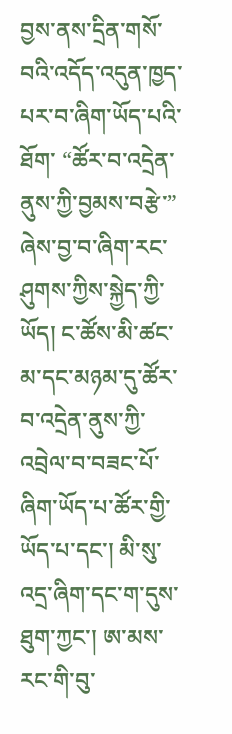བྱས་ནས་དྲིན་གསོ་བའི་འདོད་འདུན་ཁྱད་པར་བ་ཞིག་ཡོད་པའི་ཐོག་ “ཚོར་བ་འདྲེན་ནུས་ཀྱི་བྱམས་བརྩེ་” ཞེས་བྱ་བ་ཞིག་རང་ཤུགས་ཀྱིས་སྐྱེད་ཀྱི་ཡོད། ང་ཚོས་མི་ཚང་མ་དང་མཉམ་དུ་ཚོར་བ་འདྲེན་ནུས་ཀྱི་འབྲེལ་བ་བཟང་པོ་ཞིག་ཡོད་པ་ཚོར་གྱི་ཡོད་པ་དང་། མི་སུ་འདྲ་ཞིག་དང་ག་དུས་ཐུག་ཀྱང་། ཨ་མས་རང་གི་བུ་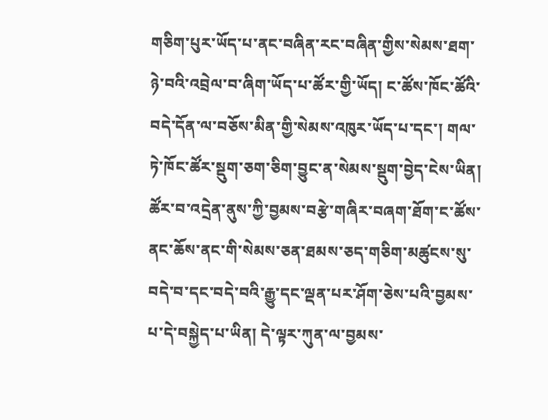གཅིག་པུར་ཡོད་པ་ནང་བཞིན་རང་བཞིན་གྱིས་སེམས་ཐག་ཉེ་བའི་འབྲེལ་བ་ཞིག་ཡོད་པ་ཚོར་གྱི་ཡོད། ང་ཚོས་ཁོང་ཚོའི་བདེ་དོན་ལ་བཅོས་མིན་གྱི་སེམས་འཁུར་ཡོད་པ་དང་། གལ་ཏེ་ཁོང་ཚོར་སྡུག་ཅག་ཅིག་བྱུང་ན་སེམས་སྡུག་བྱེད་ངེས་ཡིན།
ཚོར་བ་འདྲེན་ནུས་ཀྱི་བྱམས་བརྩེ་གཞིར་བཞག་ཐོག་ང་ཚོས་ནང་ཆོས་ནང་གི་སེམས་ཅན་ཐམས་ཅད་གཅིག་མཚུངས་སུ་བདེ་བ་དང་བདེ་བའི་རྒྱུ་དང་ལྡན་པར་ཤོག་ཅེས་པའི་བྱམས་པ་དེ་བསྐྱེད་པ་ཡིན། དེ་ལྟར་ཀུན་ལ་བྱམས་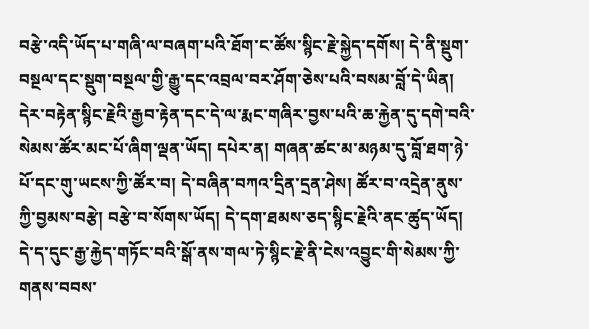བརྩེ་འདི་ཡོད་པ་གཞི་ལ་བཞག་པའི་ཐོག་ང་ཚོས་སྙིང་རྗེ་སྐྱེད་དགོས། དེ་ནི་སྡུག་བསྔལ་དང་སྡུག་བསྔལ་གྱི་རྒྱུ་དང་འབྲལ་བར་ཤོག་ཅེས་པའི་བསམ་བློ་དེ་ཡིན། དེར་བརྟེན་སྙིང་རྗེའི་རྒྱབ་རྟེན་དང་དེ་ལ་རྨང་གཞིར་བྱས་པའི་ཆ་རྐྱེན་དུ་དགེ་བའི་སེམས་ཚོར་མང་པོ་ཞིག་ལྡན་ཡོད། དཔེར་ན། གཞན་ཚང་མ་མཉམ་དུ་བློ་ཐག་ཉེ་པོ་དང་གུ་ཡངས་ཀྱི་ཚོར་བ། དེ་བཞིན་བཀའ་དྲིན་དྲན་ཤེས། ཚོར་བ་འདྲེན་ནུས་ཀྱི་བྱམས་བརྩེ། བརྩེ་བ་སོགས་ཡོད། དེ་དག་ཐམས་ཅད་སྙིང་རྗེའི་ནང་ཚུད་ཡོད།
དེ་ད་དུང་རྒྱ་རྐྱེད་གཏོང་བའི་སྒོ་ནས་གལ་ཏེ་སྙིང་རྗེ་ནི་ངེས་འབྱུང་གི་སེམས་ཀྱི་གནས་བབས་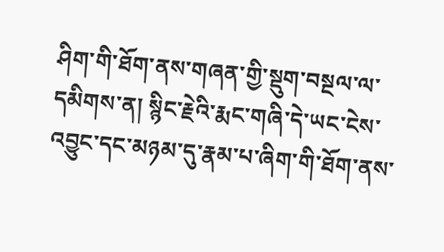ཤིག་གི་ཐོག་ནས་གཞན་གྱི་སྡུག་བསྔལ་ལ་དམིགས་ན། སྙིང་རྗེའི་རྨང་གཞི་དེ་ཡང་ངེས་འབྱུང་དང་མཉམ་དུ་རྣམ་པ་ཞིག་གི་ཐོག་ནས་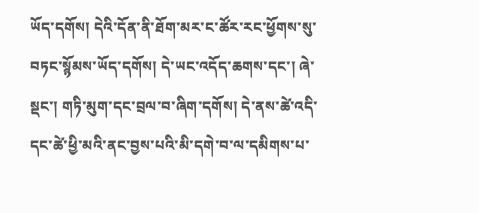ཡོད་དགོས། དེའི་དོན་ནི་ཐོག་མར་ང་ཚོར་རང་ཕྱོགས་སུ་བཏང་སྙོམས་ཡོད་དགོས། དེ་ཡང་འདོད་ཆགས་དང་། ཞེ་སྡང་། གཏི་མུག་དང་བྲལ་བ་ཞིག་དགོས། དེ་ནས་ཚེ་འདི་དང་ཚེ་ཕྱི་མའི་ནང་བྱས་པའི་མི་དགེ་བ་ལ་དམིགས་པ་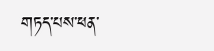གཏད་པས་ཕན་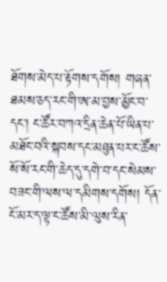ཐོགས་མེད་པ་རྟོགས་དགོས། གཞན་ཐམས་ཅད་རང་གི་ཨ་མ་བྱས་མྱོང་བ་དང་། ང་ཚོར་བཀའ་དྲིན་ཆེན་པོ་ཡིན་པ་མཐོང་བའི་སྐབས་དང་མཐུན་པར་ང་ཚོས་སོ་སོ་རང་གི་ཆེད་དུ་དགེ་བ་དང་སེམས་བཟང་གི་ལས་ལ་དམིགས་དགོས། དོན་ངོ་མར་ད་ལྟ་ང་ཚོས་མི་ལུས་རིན་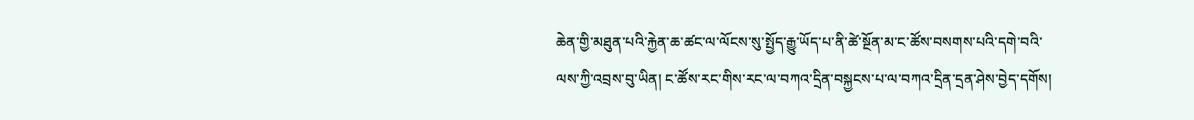ཆེན་གྱི་མཐུན་པའི་རྐྱེན་ཆ་ཚང་ལ་ལོངས་སུ་སྤྱོད་རྒྱུ་ཡོད་པ་ནི་ཚེ་སྔོན་མ་ང་ཚོས་བསགས་པའི་དགེ་བའི་ལས་ཀྱི་འབྲས་བུ་ཡིན། ང་ཚོས་རང་གིས་རང་ལ་བཀའ་དྲིན་བསྐྱངས་པ་ལ་བཀའ་དྲིན་དྲན་ཤེས་བྱེད་དགོས།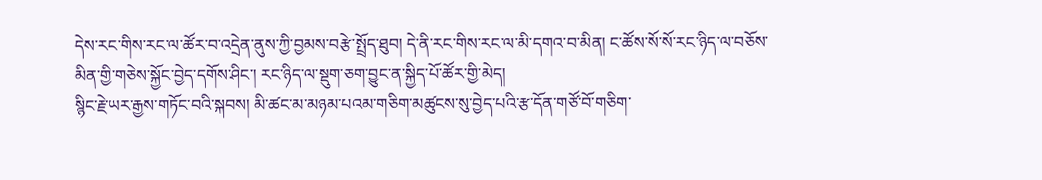དེས་རང་གིས་རང་ལ་ཚོར་བ་འདྲེན་ནུས་ཀྱི་བྱམས་བརྩེ་སྤྲོད་ཐུབ། དེ་ནི་རང་གིས་རང་ལ་མི་དགའ་བ་མིན། ང་ཚོས་སོ་སོ་རང་ཉིད་ལ་བཅོས་མིན་གྱི་གཅེས་སྐྱོང་བྱེད་དགོས་ཤིང་། རང་ཉིད་ལ་སྡུག་ཅག་བྱུང་ན་སྐྱིད་པོ་ཚོར་གྱི་མེད།
སྙིང་རྗེ་ཡར་རྒྱས་གཏོང་བའི་སྐབས། མི་ཚང་མ་མཉམ་པའམ་གཅིག་མཚུངས་སུ་བྱེད་པའི་རྩ་དོན་གཙོ་བོ་གཅིག་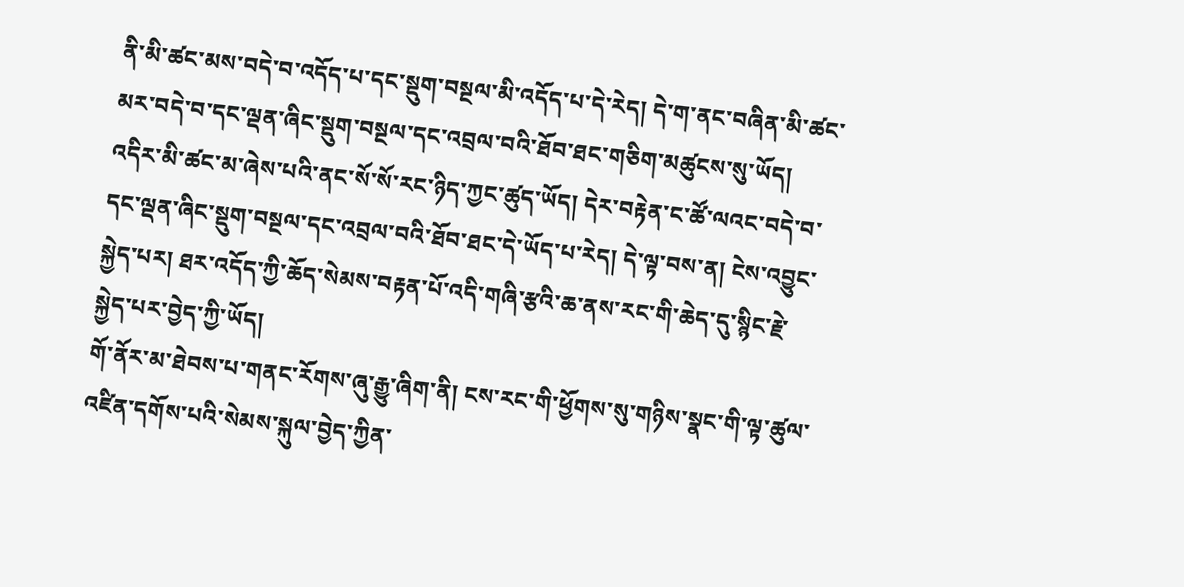ནི་མི་ཚང་མས་བདེ་བ་འདོད་པ་དང་སྡུག་བསྔལ་མི་འདོད་པ་དེ་རེད། དེ་ག་ནང་བཞིན་མི་ཚང་མར་བདེ་བ་དང་ལྡན་ཞིང་སྡུག་བསྔལ་དང་འབྲལ་བའི་ཐོབ་ཐང་གཅིག་མཚུངས་སུ་ཡོད། འདིར་མི་ཚང་མ་ཞེས་པའི་ནང་སོ་སོ་རང་ཉིད་ཀྱང་ཚུད་ཡོད། དེར་བརྟེན་ང་ཚོ་ལའང་བདེ་བ་དང་ལྡན་ཞིང་སྡུག་བསྔལ་དང་འབྲལ་བའི་ཐོབ་ཐང་དེ་ཡོད་པ་རེད། དེ་ལྟ་བས་ན། ངེས་འབྱུང་སྐྱེད་པར། ཐར་འདོད་ཀྱི་ཆོད་སེམས་བརྟན་པོ་འདི་གཞི་རྩའི་ཆ་ནས་རང་གི་ཆེད་དུ་སྙིང་རྗེ་སྐྱེད་པར་བྱེད་ཀྱི་ཡོད།
གོ་ནོར་མ་ཐེབས་པ་གནང་རོགས་ཞུ་རྒྱུ་ཞིག་ནི། ངས་རང་གི་ཕྱོགས་སུ་གཉིས་སྣང་གི་ལྟ་ཚུལ་འཛིན་དགོས་པའི་སེམས་སྐུལ་བྱེད་ཀྱིན་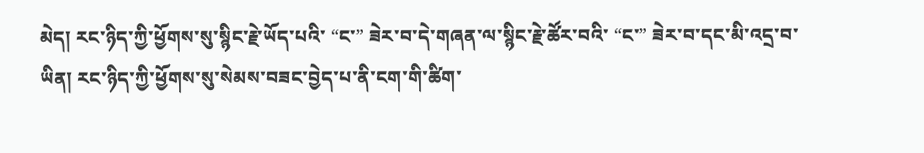མེད། རང་ཉིད་ཀྱི་ཕྱོགས་སུ་སྙིང་རྗེ་ཡོད་པའི་ “ང་” ཟེར་བ་དེ་གཞན་ལ་སྙིང་རྗེ་ཚོར་བའི་ “ང་” ཟེར་བ་དང་མི་འདྲ་བ་ཡིན། རང་ཉིད་ཀྱི་ཕྱོགས་སུ་སེམས་བཟང་བྱེད་པ་ནི་ངག་གི་ཚིག་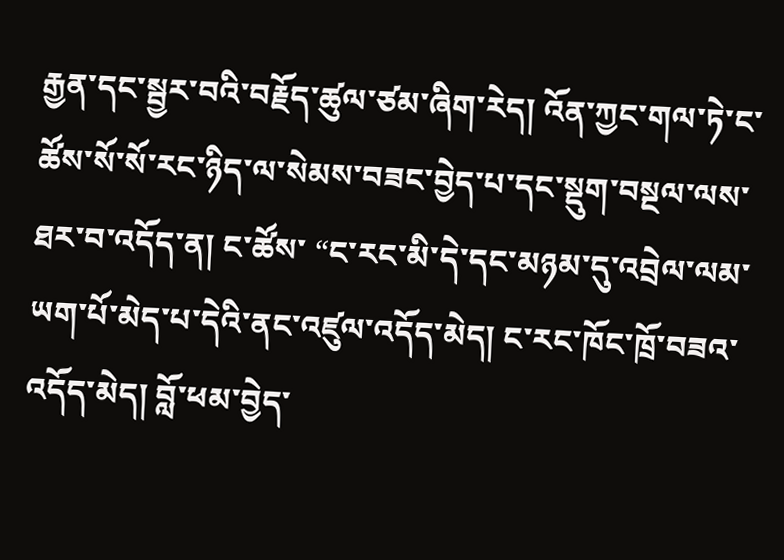རྒྱན་དང་སྦྱར་བའི་བརྗོད་ཚུལ་ཙམ་ཞིག་རེད། འོན་ཀྱང་གལ་ཏེ་ང་ཚོས་སོ་སོ་རང་ཉིད་ལ་སེམས་བཟང་བྱེད་པ་དང་སྡུག་བསྔལ་ལས་ཐར་བ་འདོད་ན། ང་ཚོས་ “ང་རང་མི་དེ་དང་མཉམ་དུ་འབྲེལ་ལམ་ཡག་པོ་མེད་པ་དེའི་ནང་འཛུལ་འདོད་མེད། ང་རང་ཁོང་ཁྲོ་བཟའ་འདོད་མེད། བློ་ཕམ་བྱེད་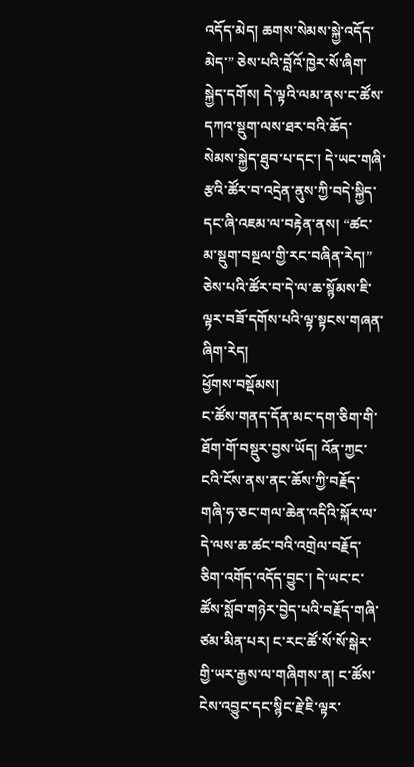འདོད་མེད། ཆགས་སེམས་སྐྱེ་འདོད་མེད་” ཅེས་པའི་བློའོ་ཁྱེར་སོ་ཞིག་སྐྱེད་དགོས། དེ་ལྟའི་ལམ་ནས་ང་ཚོས་དཀའ་སྡུག་ལས་ཐར་བའི་ཆོད་སེམས་སྐྱེད་ཐུབ་པ་དང་། དེ་ཡང་གཞི་རྩའི་ཚོར་བ་འདྲེན་ནུས་ཀྱི་བདེ་སྐྱིད་དང་ཞི་འཇམ་ལ་བརྟེན་ནས། “ཚང་མ་སྡུག་བསྔལ་གྱི་རང་བཞིན་རེད།” ཅེས་པའི་ཚོར་བ་དེ་ལ་ཆ་སྙོམས་ཇི་ལྟར་བཟོ་དགོས་པའི་ལྟ་སྟངས་གཞན་ཞིག་རེད།
ཕྱོགས་བསྡོམས།
ང་ཚོས་གནད་དོན་མང་དག་ཅིག་གི་ཐོག་གོ་བསྡུར་བྱས་ཡོད། འོན་ཀྱང་ངའི་ངོས་ནས་ནང་ཆོས་ཀྱི་བརྗོད་གཞི་ཧ་ཅང་གལ་ཆེན་འདིའི་སྐོར་ལ་དེ་ལས་ཆ་ཚང་བའི་འགྲེལ་བརྗོད་ཅིག་འགོད་འདོད་བྱུང་། དེ་ཡང་ང་ཚོས་སློབ་གཉེར་བྱེད་པའི་བརྗོད་གཞི་ཙམ་མིན་པར། ང་རང་ཚོ་སོ་སོ་སྒེར་གྱི་ཡར་རྒྱས་ལ་གཞིགས་ན། ང་ཚོས་ངེས་འབྱུང་དང་སྙིང་རྗེ་ཇི་ལྟར་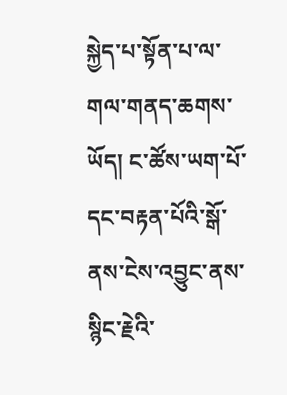སྐྱེད་པ་སྟོན་པ་ལ་གལ་གནད་ཆགས་ཡོད། ང་ཚོས་ཡག་པོ་དང་བརྟན་པོའི་སྒོ་ནས་ངེས་འབྱུང་ནས་སྙིང་རྗེའི་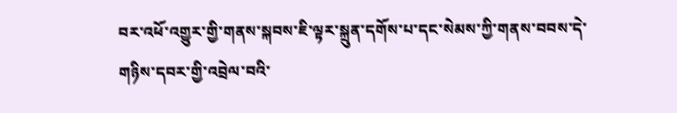བར་འཕོ་འགྱུར་གྱི་གནས་སྐབས་ཇི་ལྟར་སྐྲུན་དགོས་པ་དང་སེམས་ཀྱི་གནས་བབས་དེ་གཉིས་དབར་གྱི་འབྲེལ་བའི་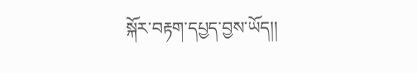སྐོར་བརྟག་དཔྱད་བྱས་ཡོད།།